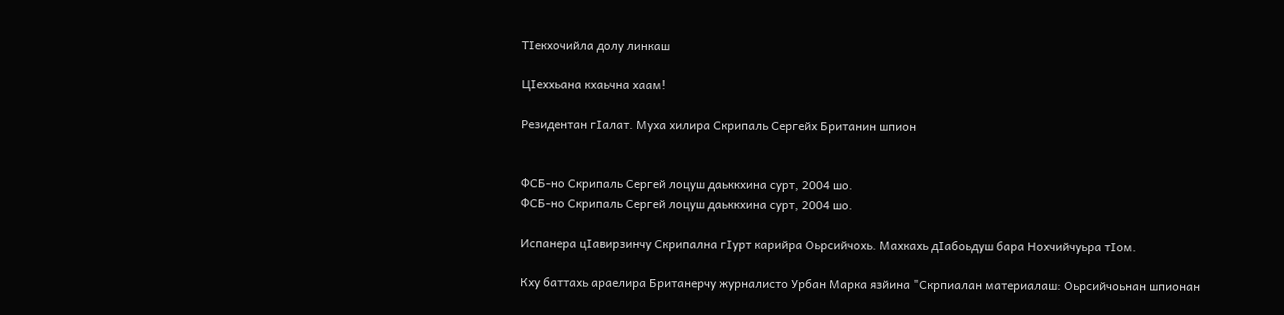ТIекхочийла долу линкаш

ЦIеххьана кхаьчна хаам!

Резидентан гIалат. Муха хилира Скрипаль Сергейх Британин шпион


ФСБ-но Скрипаль Сергей лоцуш даьккхина сурт, 2004 шо.
ФСБ-но Скрипаль Сергей лоцуш даьккхина сурт, 2004 шо.

Испанера цIавирзинчу Скрипална гIурт карийра Оьрсийчохь. Махкахь дIабоьдуш бара Нохчийчуьра тIом.

Кху баттахь араелира Британерчу журналисто Урбан Марка язйина "Скрпиалан материалаш: Оьрсийчоьнан шпионан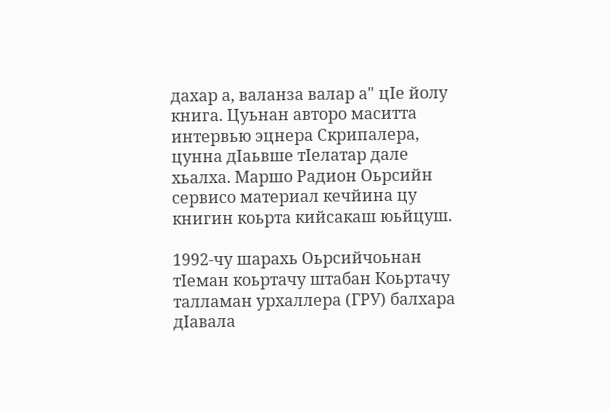дахар а, валанза валар а" цIе йолу книга. Цуьнан авторо маситта интервью эцнера Скрипалера, цунна дIаьвше тIелатар дале хьалха. Маршо Радион Оьрсийн сервисо материал кечйина цу книгин коьрта кийсакаш юьйцуш.

1992-чу шарахь Оьрсийчоьнан тIеман коьртачу штабан Коьртачу талламан урхаллера (ГРУ) балхара дIавала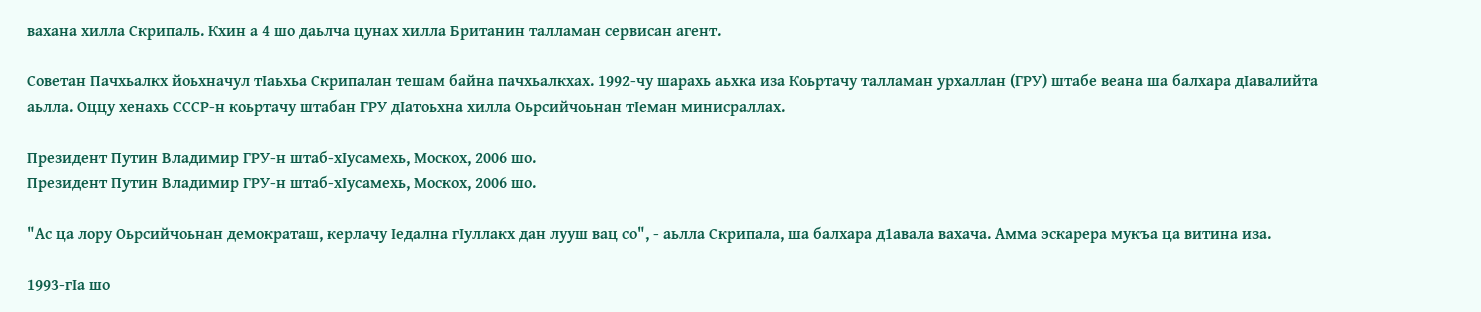вахана хилла Скрипаль. Кхин а 4 шо даьлча цунах хилла Британин талламан сервисан агент.

Советан Пачхьалкх йоьхначул тIаьхьа Скрипалан тешам байна пачхьалкхах. 1992-чу шарахь аьхка иза Коьртачу талламан урхаллан (ГРУ) штабе веана ша балхара дIавалийта аьлла. Оццу хенахь СССР-н коьртачу штабан ГРУ дIатоьхна хилла Оьрсийчоьнан тIеман минисраллах.

Президент Путин Владимир ГРУ-н штаб-хIусамехь, Москох, 2006 шо.
Президент Путин Владимир ГРУ-н штаб-хIусамехь, Москох, 2006 шо.

"Ас ца лору Оьрсийчоьнан демократаш, керлачу Iедална гIуллакх дан лууш вац со", - аьлла Скрипала, ша балхара д1авала вахача. Амма эскарера мукъа ца витина иза.

1993-гIа шо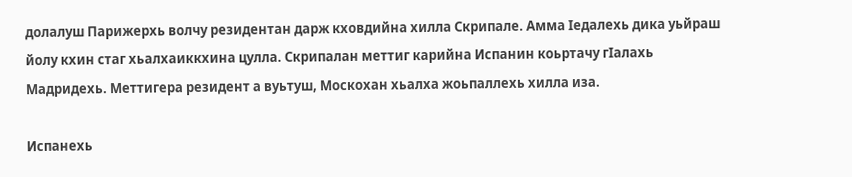долалуш Парижерхь волчу резидентан дарж кховдийна хилла Скрипале. Амма Iедалехь дика уьйраш йолу кхин стаг хьалхаиккхина цулла. Скрипалан меттиг карийна Испанин коьртачу гIалахь Мадридехь. Меттигера резидент а вуьтуш, Москохан хьалха жоьпаллехь хилла иза.

Испанехь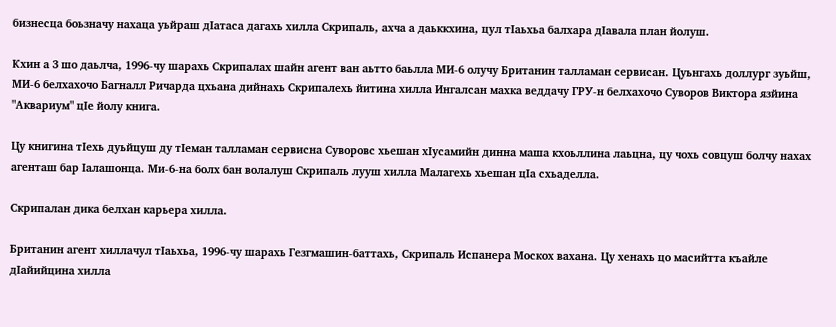бизнесца боьзначу нахаца уьйраш дIатаса дагахь хилла Скрипаль, ахча а даьккхина, цул тIаьхьа балхара дIавала план йолуш.

Кхин а 3 шо даьлча, 1996-чу шарахь Скрипалах шайн агент ван аьтто баьлла МИ-6 олучу Британин талламан сервисан. Цуьнгахь доллург зуьйш, МИ-6 белхахочо Багналл Ричарда цхьана дийнахь Скрипалехь йитина хилла Ингалсан махка веддачу ГРУ-н белхахочо Суворов Виктора язйина "Аквариум" цIе йолу книга.

Цу книгина тIехь дуьйцуш ду тIеман талламан сервисна Суворовс хьешан хIусамийн динна маша кхоьллина лаьцна, цу чохь совцуш болчу нахах агенташ бар Iалашонца. Ми-6-на болх бан волалуш Скрипаль лууш хилла Малагехь хьешан цIа схьаделла.

Скрипалан дика белхан карьера хилла.

Британин агент хиллачул тIаьхьа, 1996-чу шарахь Гезгмашин-баттахь, Скрипаль Испанера Москох вахана. Цу хенахь цо масийтта къайле дIайийцина хилла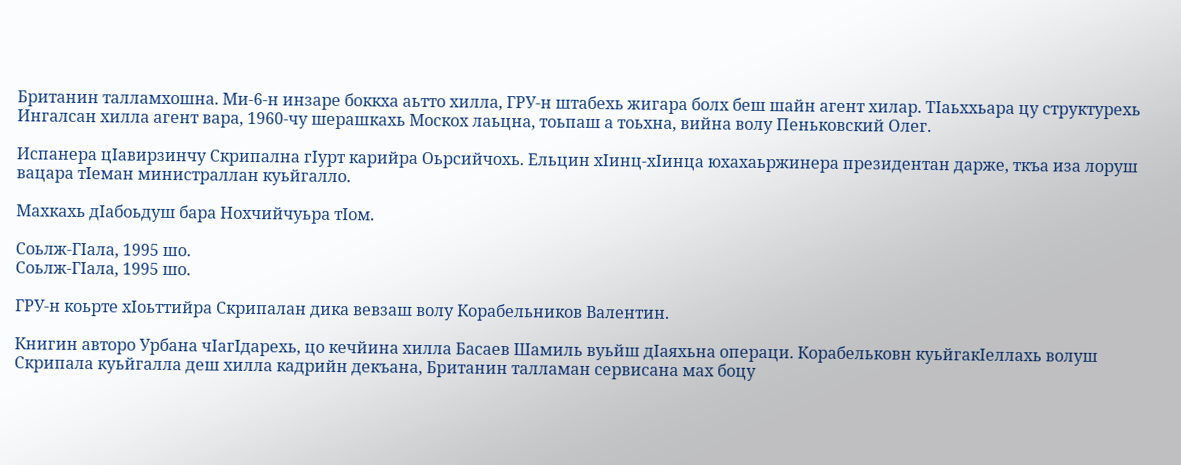Британин талламхошна. Ми-6-н инзаре боккха аьтто хилла, ГРУ-н штабехь жигара болх беш шайн агент хилар. ТIаьххьара цу структурехь Ингалсан хилла агент вара, 1960-чу шерашкахь Москох лаьцна, тоьпаш а тоьхна, вийна волу Пеньковский Олег.

Испанера цIавирзинчу Скрипална гIурт карийра Оьрсийчохь. Ельцин хIинц-хIинца юхахаьржинера президентан дарже, ткъа иза лоруш вацара тIеман министраллан куьйгалло.

Махкахь дIабоьдуш бара Нохчийчуьра тIом.

Соьлж-ГIала, 1995 шо.
Соьлж-ГIала, 1995 шо.

ГРУ-н коьрте хIоьттийра Скрипалан дика вевзаш волу Корабельников Валентин.

Книгин авторо Урбана чIагIдарехь, цо кечйина хилла Басаев Шамиль вуьйш дIаяхьна операци. Корабельковн куьйгакIеллахь волуш Скрипала куьйгалла деш хилла кадрийн декъана, Британин талламан сервисана мах боцу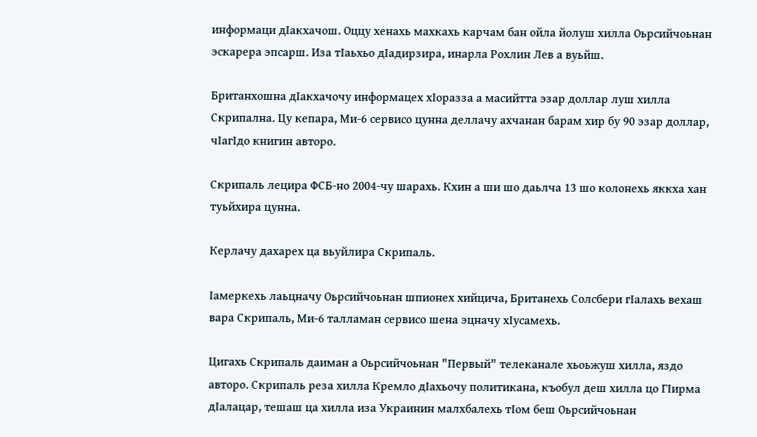информаци дIакхачош. Оццу хенахь махкахь карчам бан ойла йолуш хилла Оьрсийчоьнан эскарера эпсарш. Иза тIаьхьо дIадирзира, инарла Рохлин Лев а вуьйш.

Британхошна дIакхачочу информацех хIоразза а масийтта эзар доллар луш хилла Скрипална. Цу кепара, Ми-6 сервисо цунна деллачу ахчанан барам хир бу 90 эзар доллар, чIагIдо книгин авторо.

Скрипаль лецира ФСБ-но 2004-чу шарахь. Кхин а ши шо даьлча 13 шо колонехь яккха хан туьйхира цунна.

Керлачу дахарех ца вьуйлира Скрипаль.

Iамеркехь лаьцначу Оьрсийчоьнан шпионех хийцича, Британехь Солсбери гIалахь вехаш вара Скрипаль, Ми-6 талламан сервисо шена эцначу хIусамехь.

Цигахь Скрипаль даиман а Оьрсийчоьнан "Первый" телеканале хьоьжуш хилла, яздо авторо. Скрипаль реза хилла Кремло дIахьочу политикана, къобул деш хилла цо ГIирма дIалацар, тешаш ца хилла иза Украинин малхбалехь тIом беш Оьрсийчоьнан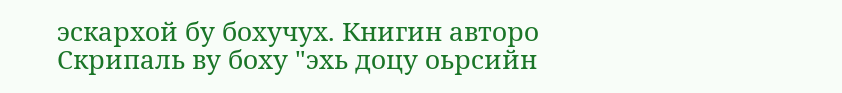эскархой бу бохучух. Книгин авторо Скрипаль ву боху "эхь доцу оьрсийн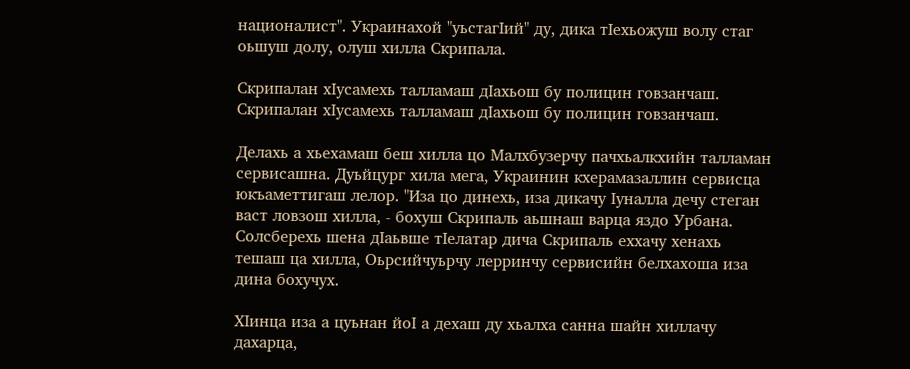националист". Украинахой "уьстагIий" ду, дика тIехьожуш волу стаг оьшуш долу, олуш хилла Скрипала.

Скрипалан хIусамехь талламаш дIахьош бу полицин говзанчаш.
Скрипалан хIусамехь талламаш дIахьош бу полицин говзанчаш.

Делахь а хьехамаш беш хилла цо Малхбузерчу пачхьалкхийн талламан сервисашна. Дуьйцург хила мега, Украинин кхерамазаллин сервисца юкъаметтигаш лелор. "Иза цо динехь, иза дикачу Iуналла дечу стеган васт ловзош хилла, - бохуш Скрипаль аьшнаш варца яздо Урбана. Солсберехь шена дIаьвше тIелатар дича Скрипаль еххачу хенахь тешаш ца хилла, Оьрсийчуьрчу лерринчу сервисийн белхахоша иза дина бохучух.

ХIинца иза а цуьнан йоI а дехаш ду хьалха санна шайн хиллачу дахарца,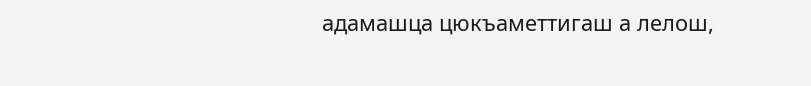адамашца цюкъаметтигаш а лелош,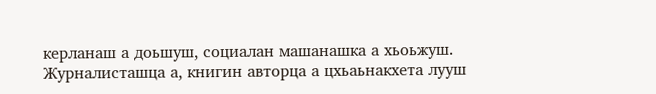керланаш а доьшуш, социалан машанашка а хьоьжуш. Журналисташца а, книгин авторца а цхьаьнакхета лууш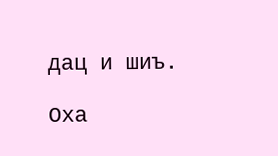дац и шиъ.

Оха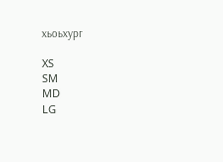хьоьхург

XS
SM
MD
LG